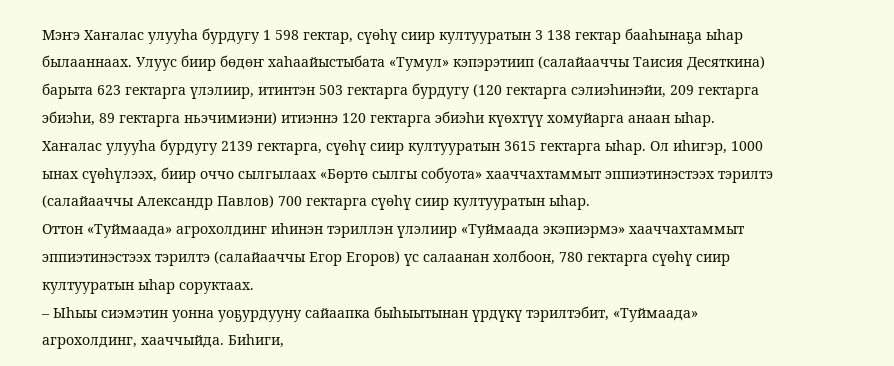Мэҥэ Хаҥалас улууһа бурдугу 1 598 гектар, сүөһү сиир култууратын 3 138 гектар бааһынаҕа ыһар былааннаах. Улуус биир бөдөҥ хаһаайыстыбата «Тумул» кэпэрэтиип (салайааччы Таисия Десяткина) барыта 623 гектарга үлэлиир, итинтэн 503 гектарга бурдугу (120 гектарга сэлиэһинэйи, 209 гектарга эбиэһи, 89 гектарга ньэчимиэни) итиэннэ 120 гектарга эбиэһи күөхтүү хомуйарга анаан ыһар.
Хаҥалас улууһа бурдугу 2139 гектарга, сүөһү сиир култууратын 3615 гектарга ыһар. Ол иһигэр, 1000 ынах сүөһүлээх, биир оччо сылгылаах «Бөртө сылгы собуота» хааччахтаммыт эппиэтинэстээх тэрилтэ (салайааччы Александр Павлов) 700 гектарга сүөһү сиир култууратын ыһар.
Оттон «Туймаада» агрохолдинг иһинэн тэриллэн үлэлиир «Туймаада экэпиэрмэ» хааччахтаммыт эппиэтинэстээх тэрилтэ (салайааччы Егор Егоров) үс салаанан холбоон, 780 гектарга сүөһү сиир култууратын ыһар соруктаах.
– Ыһыы сиэмэтин уонна уоҕурдууну сайаапка быһыытынан үрдүкү тэрилтэбит, «Туймаада» агрохолдинг, хааччыйда. Биһиги,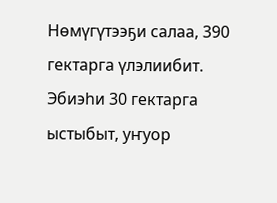Нөмүгүтээҕи салаа, 390 гектарга үлэлиибит. Эбиэһи 30 гектарга ыстыбыт, уҥуор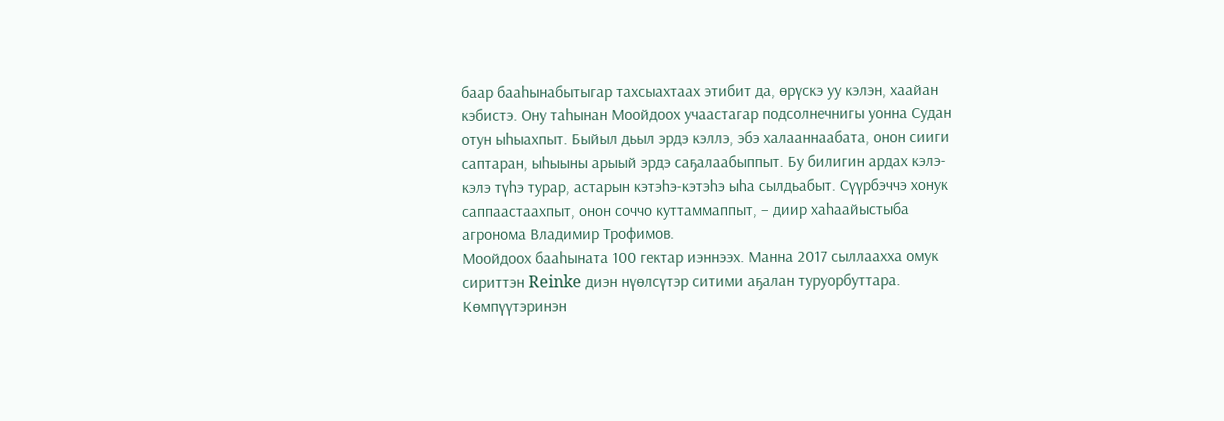баар бааһынабытыгар тахсыахтаах этибит да, өрүскэ уу кэлэн, хаайан кэбистэ. Ону таһынан Моойдоох учаастагар подсолнечнигы уонна Судан отун ыһыахпыт. Быйыл дьыл эрдэ кэллэ, эбэ халааннаабата, онон сииги саптаран, ыһыыны арыый эрдэ саҕалаабыппыт. Бу билигин ардах кэлэ-кэлэ түһэ турар, астарын кэтэһэ-кэтэһэ ыһа сылдьабыт. Сүүрбэччэ хонук саппаастаахпыт, онон соччо куттаммаппыт, – диир хаһаайыстыба агронома Владимир Трофимов.
Моойдоох бааһыната 100 гектар иэннээх. Манна 2017 сыллаахха омук сириттэн Reinke диэн нүөлсүтэр ситими аҕалан туруорбуттара. Көмпүүтэринэн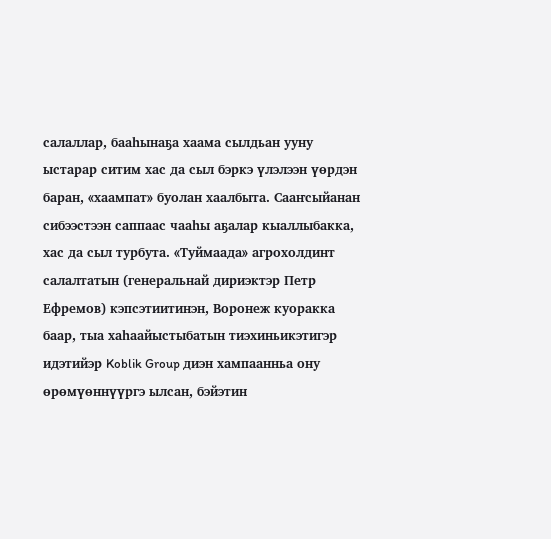салаллар, бааһынаҕа хаама сылдьан ууну ыстарар ситим хас да сыл бэркэ үлэлээн үөрдэн баран, «хаампат» буолан хаалбыта. Сааҥсыйанан сибээстээн саппаас чааһы аҕалар кыаллыбакка, хас да сыл турбута. «Туймаада» агрохолдинт салалтатын (генеральнай дириэктэр Петр Ефремов) кэпсэтиитинэн, Воронеж куоракка баар, тыа хаһаайыстыбатын тиэхиньикэтигэр идэтийэр Koblik Group диэн хампаанньа ону өрөмүөннүүргэ ылсан, бэйэтин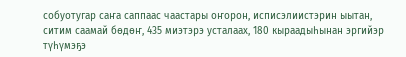собуотугар саҥа саппаас чаастары оҥорон, исписэлиистэрин ыытан, ситим саамай бөдөҥ, 435 миэтэрэ усталаах, 180 кыраадыһынан эргийэр түһүмэҕэ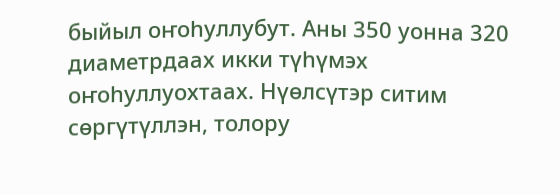быйыл оҥоһуллубут. Аны 350 уонна 320 диаметрдаах икки түһүмэх оҥоһуллуохтаах. Нүөлсүтэр ситим сөргүтүллэн, толору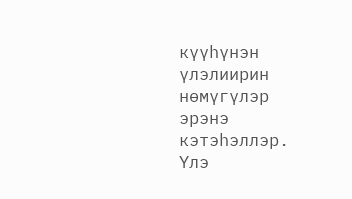күүһүнэн үлэлиирин нөмүгүлэр эрэнэ кэтэһэллэр. Үлэ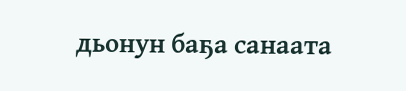дьонун баҕа санаата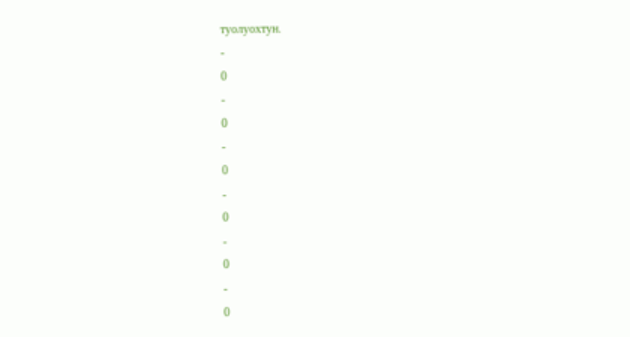туолуохтун.
-
0
-
0
-
0
-
0
-
0
-
0